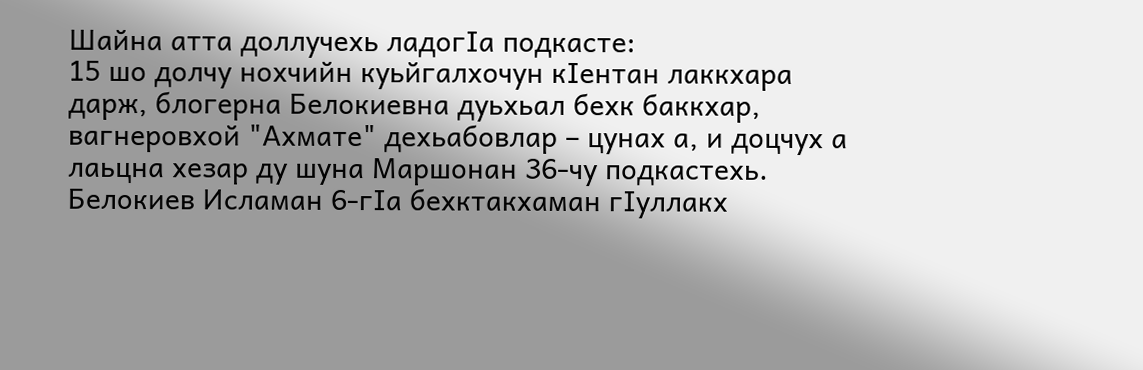Шайна атта доллучехь ладогIа подкасте:
15 шо долчу нохчийн куьйгалхочун кIентан лаккхара дарж, блогерна Белокиевна дуьхьал бехк баккхар, вагнеровхой "Ахмате" дехьабовлар – цунах а, и доцчух а лаьцна хезар ду шуна Маршонан 36-чу подкастехь.
Белокиев Исламан 6-гIа бехктакхаман гIуллакх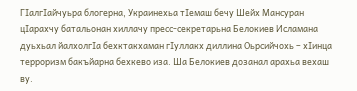ГIалгIайчуьра блогерна, Украинехьа тIемаш бечу Шейх Мансуран цIарахчу батальонан хиллачу пресс-секретарьна Белокиев Исламана дуьхьал йалхолгIа бехктакхаман гIуллакх диллина Оьрсийчохь – хIинца терроризм бакъйарна бехкево иза. Ша Белокиев дозанал арахьа вехаш ву.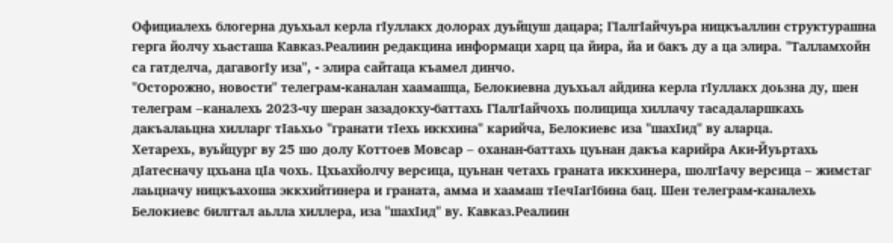Официалехь блогерна дуьхьал керла гIуллакх долорах дуьйцуш дацара; ГIалгIайчуьра ницкъаллин структурашна герга йолчу хьасташа Кавказ.Реалиин редакцина информаци харц ца йира, йа и бакъ ду а ца элира. "Талламхойн са гатделча, дагавогIу иза", - элира сайтаца къамел динчо.
"Осторожно, новости" телеграм-каналан хаамашца, Белокиевна дуьхьал айдина керла гIуллакх доьзна ду, шен телеграм –каналехь 2023-чу шеран зазадокху-баттахь ГIалгIайчохь полицица хиллачу тасадаларшкахь дакъалаьцна хилларг тIаьхьо "гранати тIехь иккхина" карийча, Белокиевс иза "шахIид" ву аларца.
Хетарехь, вуьйцург ву 25 шо долу Коттоев Мовсар – оханан-баттахь цуьнан дакъа карийра Аки-Йуьртахь дIатесначу цхьана цIа чохь. Цхьахйолчу версица, цуьнан четахь граната иккхинера, шолгIачу версица – жимстаг лаьцначу ницкъахоша эккхийтинера и граната, амма и хаамаш тIечIагIбина бац. Шен телеграм-каналехь Белокиевс билггал аьлла хиллера, иза "шахIид" ву. Кавказ.Реалиин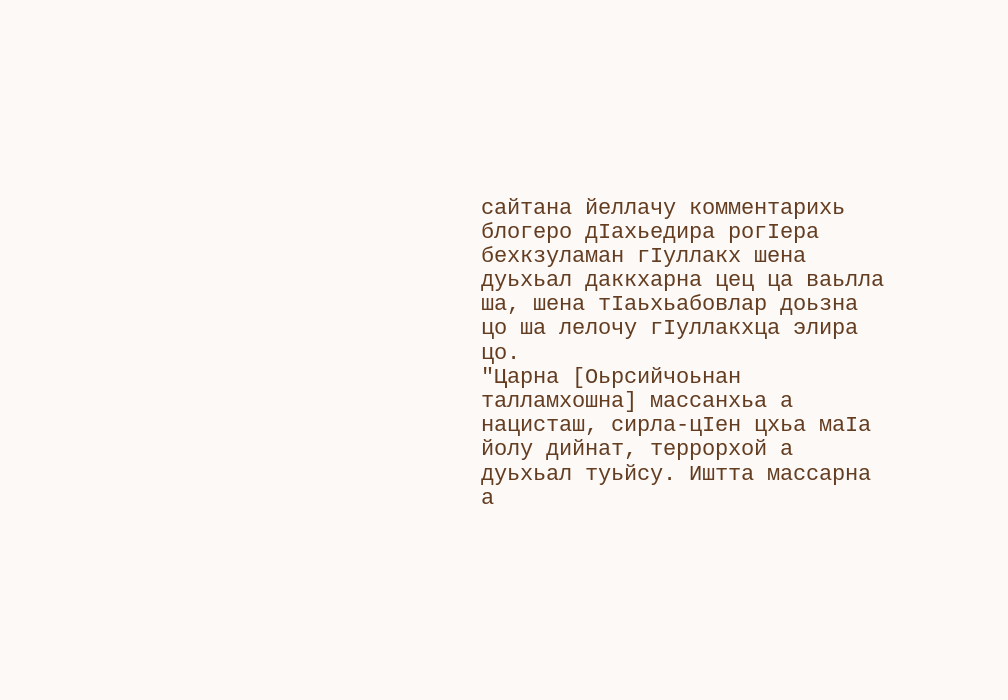сайтана йеллачу комментарихь блогеро дIахьедира рогIера бехкзуламан гIуллакх шена дуьхьал даккхарна цец ца ваьлла ша, шена тIаьхьабовлар доьзна цо ша лелочу гIуллакхца элира цо.
"Царна [Оьрсийчоьнан талламхошна] массанхьа а нацисташ, сирла-цIен цхьа маIа йолу дийнат, террорхой а дуьхьал туьйсу. Иштта массарна а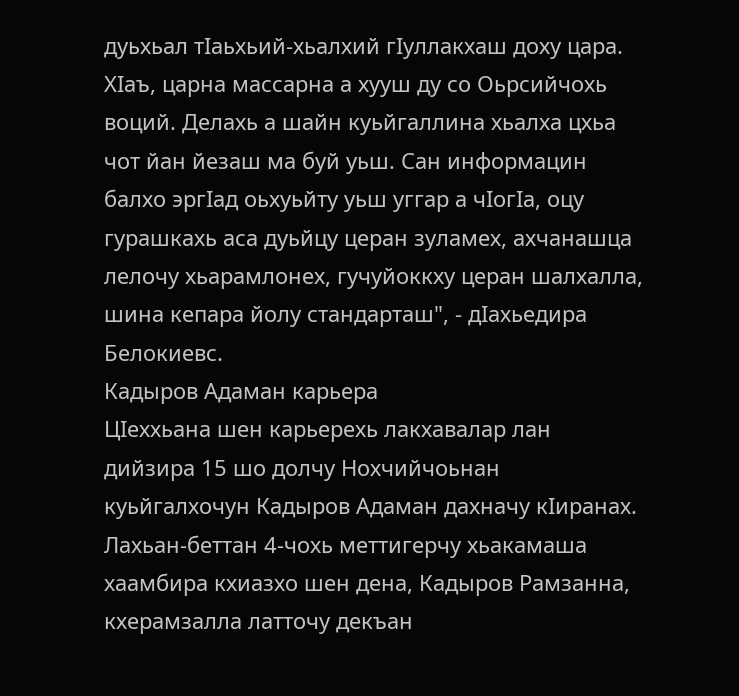дуьхьал тIаьхьий-хьалхий гIуллакхаш доху цара. ХIаъ, царна массарна а хууш ду со Оьрсийчохь воций. Делахь а шайн куьйгаллина хьалха цхьа чот йан йезаш ма буй уьш. Сан информацин балхо эргIад оьхуьйту уьш уггар а чIогIа, оцу гурашкахь аса дуьйцу церан зуламех, ахчанашца лелочу хьарамлонех, гучуйоккху церан шалхалла, шина кепара йолу стандарташ", - дIахьедира Белокиевс.
Кадыров Адаман карьера
ЦIеххьана шен карьерехь лакхавалар лан дийзира 15 шо долчу Нохчийчоьнан куьйгалхочун Кадыров Адаман дахначу кIиранах. Лахьан-беттан 4-чохь меттигерчу хьакамаша хаамбира кхиазхо шен дена, Кадыров Рамзанна, кхерамзалла латточу декъан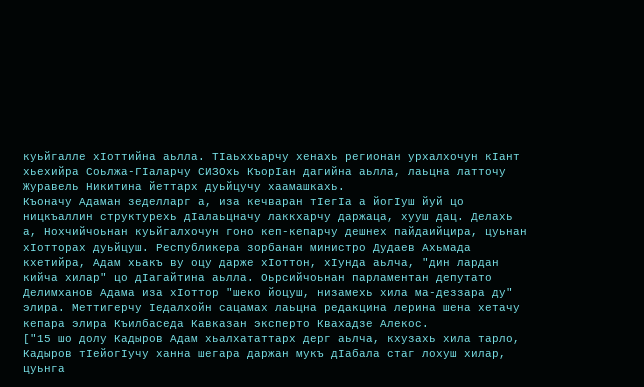куьйгалле хIоттийна аьлла. ТIаьххьарчу хенахь регионан урхалхочун кIант хьехийра Соьлжа-ГIаларчу СИЗОхь КъорIан дагийна аьлла, лаьцна латточу Журавель Никитина йеттарх дуьйцучу хаамашкахь.
Къоначу Адаман зеделларг а, иза кечваран тIегIа а йогIуш йуй цо ницкъаллин структурехь дIалаьцначу лаккхарчу даржаца, хууш дац. Делахь а, Нохчийчоьнан куьйгалхочун гоно кеп-кепарчу дешнех пайдаийцира, цуьнан хIотторах дуьйцуш. Республикера зорбанан министро Дудаев Ахьмада кхетийра, Адам хьакъ ву оцу дарже хIоттон, хIунда аьлча, "дин лардан кийча хилар" цо дIагайтина аьлла. Оьрсийчоьнан парламентан депутато Делимханов Адама иза хIоттор "шеко йоцуш, низамехь хила ма-деззара ду" элира. Меттигерчу Iедалхойн сацамах лаьцна редакцина лерина шена хетачу кепара элира Къилбаседа Кавказан эксперто Квахадзе Алекос.
["15 шо долу Кадыров Адам хьалхататтарх дерг аьлча, кхузахь хила тарло, Кадыров тIейогIучу ханна шегара даржан мукъ дIабала стаг лохуш хилар, цуьнга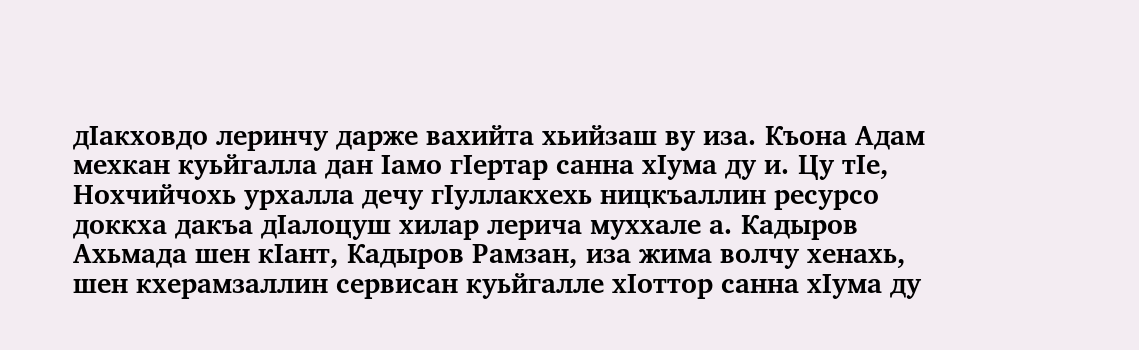дIакховдо леринчу дарже вахийта хьийзаш ву иза. Къона Адам мехкан куьйгалла дан Iамо гIертар санна хIума ду и. Цу тIе, Нохчийчохь урхалла дечу гIуллакхехь ницкъаллин ресурсо доккха дакъа дIалоцуш хилар лерича муххале а. Кадыров Ахьмада шен кIант, Кадыров Рамзан, иза жима волчу хенахь, шен кхерамзаллин сервисан куьйгалле хIоттор санна хIума ду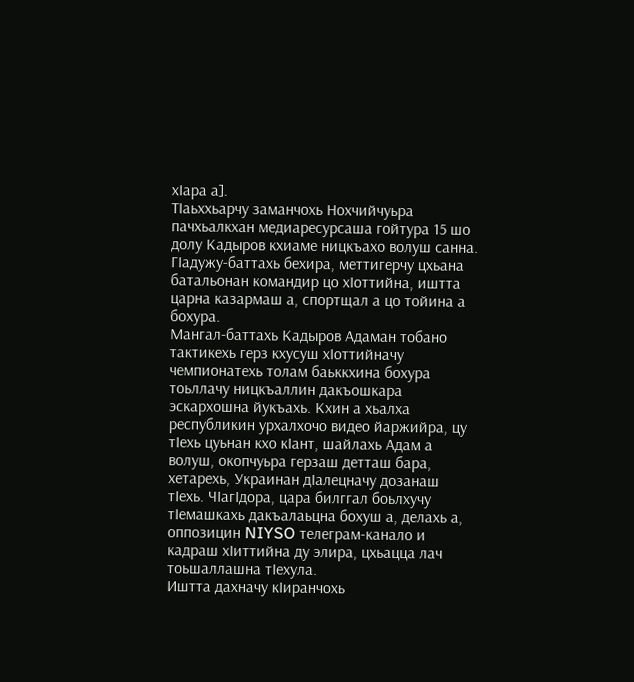хIара а].
ТIаьххьарчу заманчохь Нохчийчуьра пачхьалкхан медиаресурсаша гойтура 15 шо долу Кадыров кхиаме ницкъахо волуш санна. ГIадужу-баттахь бехира, меттигерчу цхьана батальонан командир цо хIоттийна, иштта царна казармаш а, спортщал а цо тойина а бохура.
Мангал-баттахь Кадыров Адаман тобано тактикехь герз кхусуш хIоттийначу чемпионатехь толам баьккхина бохура тоьллачу ницкъаллин дакъошкара эскархошна йукъахь. Кхин а хьалха республикин урхалхочо видео йаржийра, цу тIехь цуьнан кхо кIант, шайлахь Адам а волуш, окопчуьра герзаш детташ бара, хетарехь, Украинан дIалецначу дозанаш тIехь. ЧIагIдора, цара билггал боьлхучу тIемашкахь дакъалаьцна бохуш а, делахь а, оппозицин NIYSO телеграм-канало и кадраш хIиттийна ду элира, цхьацца лач тоьшаллашна тIехула.
Иштта дахначу кIиранчохь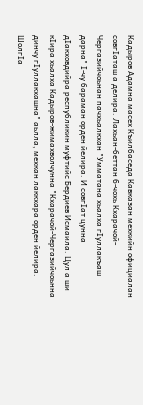Кадыров Адамна масех Къилбаседа Кавказан мехкийн официалан совгIаташ а делира. Лахьан-беттан 6-чохь Кхарачой-Чергазийчоьнан пачхьалкхан "Умматана хьалха гIуллакъаш дарна" I-чу бараман орден йелира. И совгIат цунна дIакховдийра республикин муфтийс Бердиев Исмаила. Цул а ши кIира хьалха Кадыров-жимахволчунна "Кхарачой-Чергазийчоьнна динчу гIуллакхашна" аьлла, мехкан лаккхара орден йелира. ШолгIа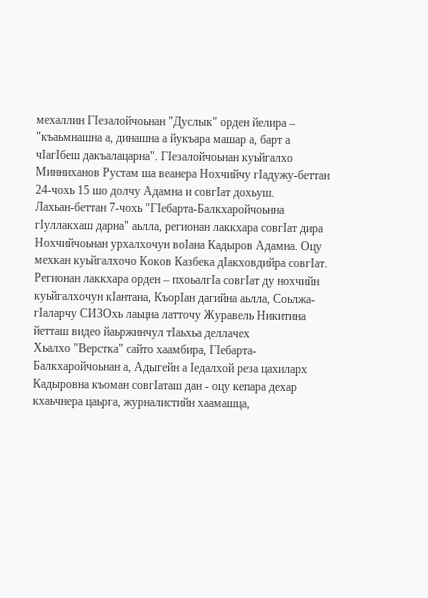мехаллин ГIезалойчоьнан "Дуслык" орден йелира – "къаьмнашна а, динашна а йукъара машар а, барт а чIагIбеш дакъалацарна". ГIезалойчоьнан куьйгалхо Минниханов Рустам ша веанера Нохчийчу гIадужу-беттан 24-чохь 15 шо долчу Адамна и совгIат дохьуш.
Лахьан-беттан 7-чохь "ГIебарта-Балкхаройчоьнна гIуллакхаш дарна" аьлла, регионан лаккхара совгIат дира Нохчийчоьнан урхалхочун воIана Кадыров Адамна. Оцу мехкан куьйгалхочо Коков Казбека дIакховдийра совгIат. Регионан лаккхара орден – пхоьалгIа совгIат ду нохчийн куьйгалхочун кIантана, КъорIан дагийна аьлла, Соьлжа-гIаларчу СИЗОхь лаьцна латточу Журавель Никитина йетташ видео йаьржинчул тIаьхьа деллачех
Хьалхо "Верстка" сайто хаамбира, ГIебарта-Балкхаройчоьнан а, Адыгейн а Iедалхой реза цахиларх Кадыровна къоман совгIаташ дан - оцу кепара дехар кхаьчнера цаьрга, журналистийн хаамашца,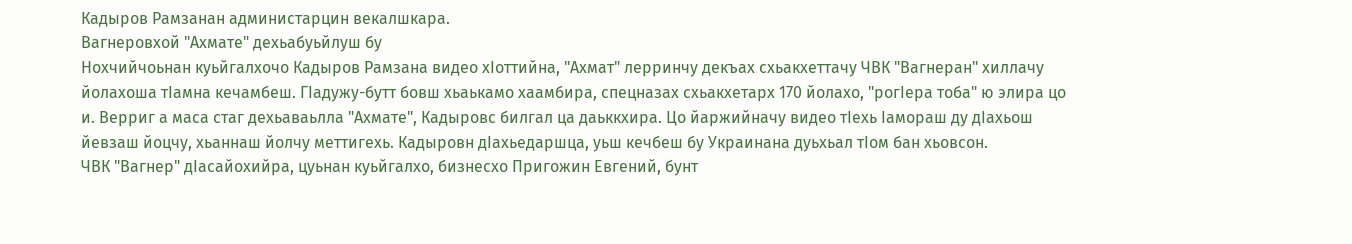Кадыров Рамзанан администарцин векалшкара.
Вагнеровхой "Ахмате" дехьабуьйлуш бу
Нохчийчоьнан куьйгалхочо Кадыров Рамзана видео хIоттийна, "Ахмат" лерринчу декъах схьакхеттачу ЧВК "Вагнеран" хиллачу йолахоша тIамна кечамбеш. ГIадужу-бутт бовш хьаькамо хаамбира, спецназах схьакхетарх 170 йолахо, "рогIера тоба" ю элира цо и. Верриг а маса стаг дехьаваьлла "Ахмате", Кадыровс билгал ца даьккхира. Цо йаржийначу видео тIехь Iамораш ду дIахьош йевзаш йоцчу, хьаннаш йолчу меттигехь. Кадыровн дIахьедаршца, уьш кечбеш бу Украинана дуьхьал тIом бан хьовсон.
ЧВК "Вагнер" дIасайохийра, цуьнан куьйгалхо, бизнесхо Пригожин Евгений, бунт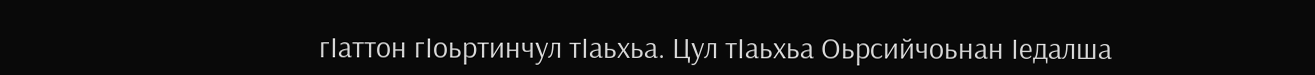гIаттон гIоьртинчул тIаьхьа. Цул тIаьхьа Оьрсийчоьнан Iедалша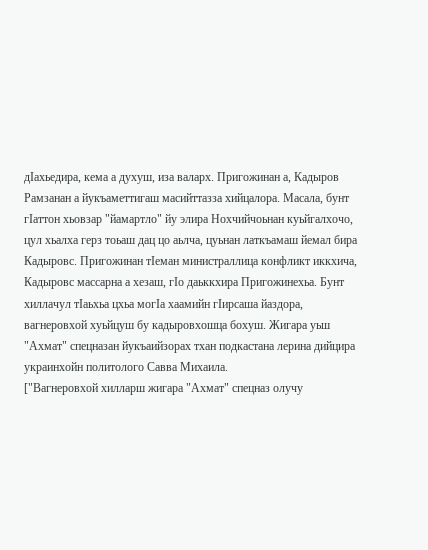дIахьедира, кема а духуш, иза валарх. Пригожинан а, Кадыров Рамзанан а йукъаметтигаш масийттазза хийцалора. Масала, бунт гIаттон хьовзар "йамартло" йу элира Нохчийчоьнан куьйгалхочо, цул хьалха герз тоьаш дац цо аьлча, цуьнан латкъамаш йемал бира Кадыровс. Пригожинан тIеман министраллица конфликт иккхича, Кадыровс массарна а хезаш, гIо даьккхира Пригожинехьа. Бунт хиллачул тIаьхьа цхьа могIа хаамийн гIирсаша йаздора, вагнеровхой хуьйцуш бу кадыровхошца бохуш. Жигара уьш "Ахмат" спецназан йукъаийзорах тхан подкастана лерина дийцира украинхойн политолого Савва Михаила.
["Вагнеровхой хилларш жигара "Ахмат" спецназ олучу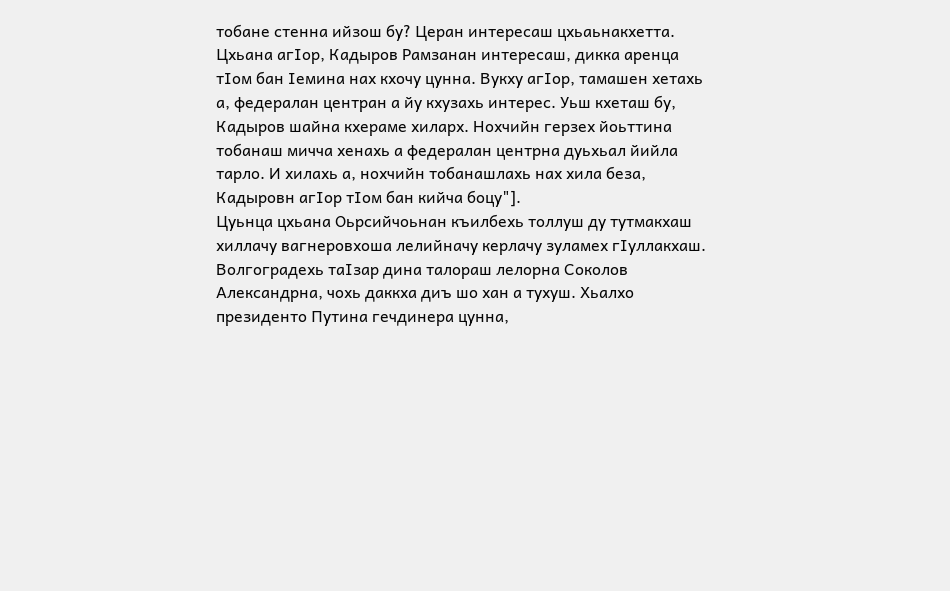тобане стенна ийзош бу? Церан интересаш цхьаьнакхетта. Цхьана агIор, Кадыров Рамзанан интересаш, дикка аренца тIом бан Iемина нах кхочу цунна. Вукху агIор, тамашен хетахь а, федералан центран а йу кхузахь интерес. Уьш кхеташ бу, Кадыров шайна кхераме хиларх. Нохчийн герзех йоьттина тобанаш мичча хенахь а федералан центрна дуьхьал йийла тарло. И хилахь а, нохчийн тобанашлахь нах хила беза, Кадыровн агIор тIом бан кийча боцу"].
Цуьнца цхьана Оьрсийчоьнан къилбехь толлуш ду тутмакхаш хиллачу вагнеровхоша лелийначу керлачу зуламех гIуллакхаш. Волгоградехь таIзар дина талораш лелорна Соколов Александрна, чохь даккха диъ шо хан а тухуш. Хьалхо президенто Путина гечдинера цунна,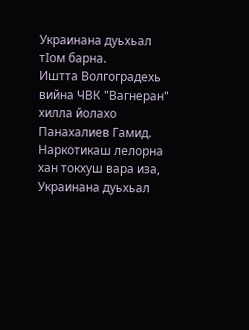Украинана дуьхьал тIом барна.
Иштта Волгоградехь вийна ЧВК "Вагнеран" хилла йолахо Панахалиев Гамид. Наркотикаш лелорна хан токхуш вара иза, Украинана дуьхьал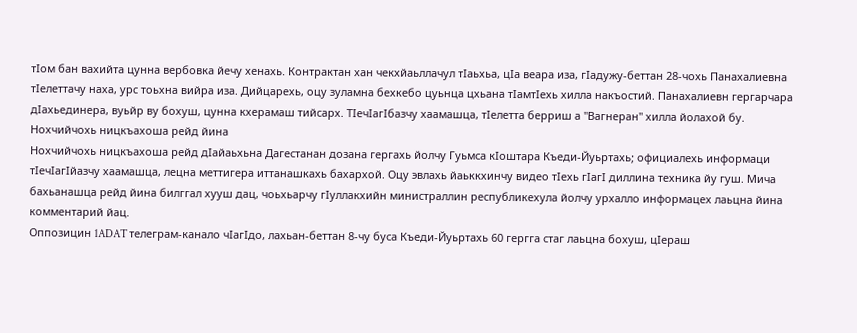тIом бан вахийта цунна вербовка йечу хенахь. Контрактан хан чекхйаьллачул тIаьхьа, цIа веара иза, гIадужу-беттан 28-чохь Панахалиевна тIелеттачу наха, урс тоьхна вийра иза. Дийцарехь, оцу зуламна бехкебо цуьнца цхьана тIамтIехь хилла накъостий. Панахалиевн гергарчара дIахьединера, вуьйр ву бохуш, цунна кхерамаш тийсарх. ТIечIагIбазчу хаамашца, тIелетта берриш а "Вагнеран" хилла йолахой бу.
Нохчийчохь ницкъахоша рейд йина
Нохчийчохь ницкъахоша рейд дIайаьхьна Дагестанан дозана гергахь йолчу Гуьмса кIоштара Къеди-Йуьртахь; официалехь информаци тIечIагIйазчу хаамашца, лецна меттигера иттанашкахь бахархой. Оцу эвлахь йаьккхинчу видео тIехь гIагI диллина техника йу гуш. Мича бахьанашца рейд йина билггал хууш дац, чоьхьарчу гIуллакхийн министраллин республикехула йолчу урхалло информацех лаьцна йина комментарий йац.
Оппозицин 1ADAT телеграм-канало чIагIдо, лахьан-беттан 8-чу буса Къеди-Йуьртахь 60 гергга стаг лаьцна бохуш, цIераш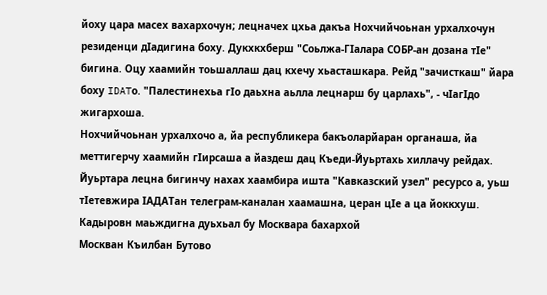йоху цара масех вахархочун; лецначех цхьа дакъа Нохчийчоьнан урхалхочун резиденци дIадигина боху. Дукхкхберш "Соьлжа-ГIалара СОБР-ан дозана тIе" бигина. Оцу хаамийн тоьшаллаш дац кхечу хьасташкара. Рейд "зачисткаш" йара боху IDATо. "Палестинехьа гIо даьхна аьлла лецнарш бу царлахь", - чIагIдо жигархоша.
Нохчийчоьнан урхалхочо а, йа республикера бакъоларйаран органаша, йа меттигерчу хаамийн гIирсаша а йаздеш дац Къеди-Йуьртахь хиллачу рейдах. Йуьртара лецна бигинчу нахах хаамбира ишта "Кавказский узел" ресурсо а, уьш тIетевжира IАДАТан телеграм-каналан хаамашна, церан цIе а ца йоккхуш.
Кадыровн маьждигна дуьхьал бу Москвара бахархой
Москван Къилбан Бутово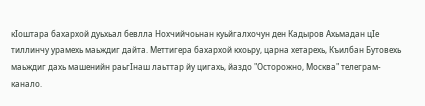кIоштара бахархой дуьхьал бевлла Нохчийчоьнан куьйгалхочун ден Кадыров Ахьмадан цIе тиллинчу урамехь маьждиг дайта. Меттигера бахархой кхоьру, царна хетарехь, Къилбан Бутовехь маьждиг дахь машенийн раьгIнаш лаьттар йу цигахь, йаздо "Осторожно, Москва" телеграм-канало.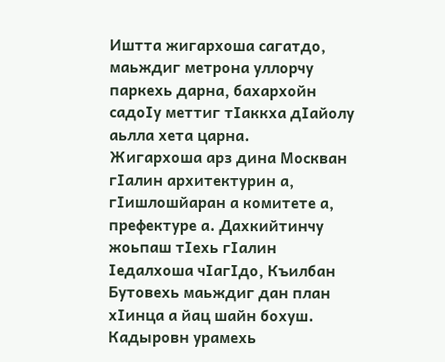Иштта жигархоша сагатдо, маьждиг метрона уллорчу паркехь дарна, бахархойн садоIу меттиг тIаккха дIайолу аьлла хета царна.
Жигархоша арз дина Москван гIалин архитектурин а, гIишлошйаран а комитете а, префектуре а. Дахкийтинчу жоьпаш тIехь гIалин Iедалхоша чIагIдо, Къилбан Бутовехь маьждиг дан план хIинца а йац шайн бохуш.
Кадыровн урамехь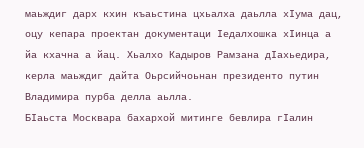маьждиг дарх кхин къаьстина цхьалха даьлла хIума дац, оцу кепара проектан документаци Iедалхошка хIинца а йа кхачна а йац. Хьалхо Кадыров Рамзана дIахьедира, керла маьждиг дайта Оьрсийчоьнан президенто путин Владимира пурба делла аьлла.
БIаьста Москвара бахархой митинге бевлира гIалин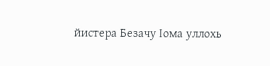йистера Безачу Iома уллохь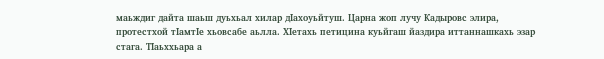маьждиг дайта шаьш дуьхьал хилар дIахоуьйтуш. Царна жоп лучу Кадыровс элира, протестхой тIамтIе хьовсабе аьлла. ХIетахь петицина куьйгаш йаздира иттаннашкахь эзар стага. ТIаьххьара а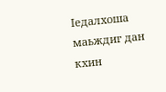Iедалхоша маьждиг дан кхин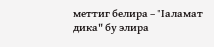меттиг белира – "Iаламат дика" бу элира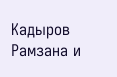Кадыров Рамзана и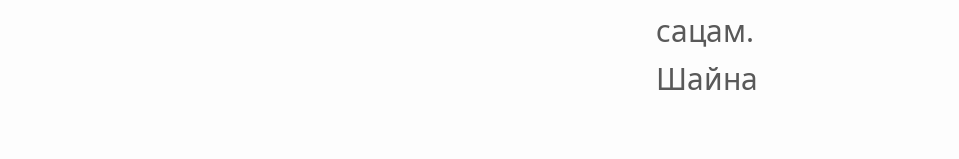сацам.
Шайна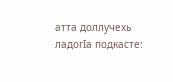атта доллучехь ладогIа подкасте: